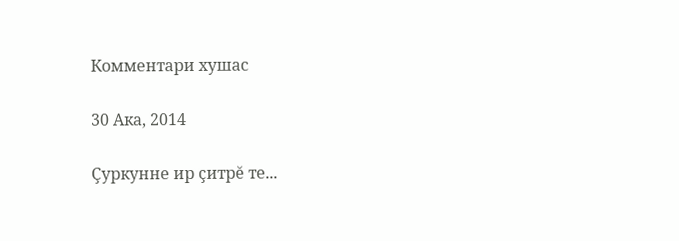Комментари хушас

30 Ака, 2014

Çуркунне ир çитрĕ те...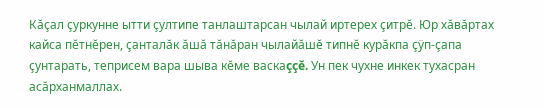Кăçал çуркунне ытти çултипе танлаштарсан чылай иртерех çитрĕ. Юр хăвăртах кайса пĕтнĕрен, çанталăк ăшă тăнăран чылайăшĕ типнĕ курăкпа çÿп-çапа çунтарать, теприсем вара шыва кĕме васкаççĕ. Ун пек чухне инкек тухасран асăрханмаллах.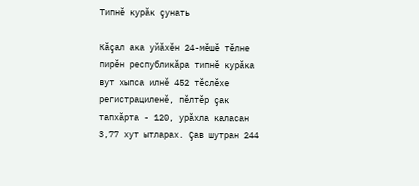Типнĕ курăк çунать

Кăçал ака уйăхĕн 24-мĕшĕ тĕлне пирĕн республикăра типнĕ курăка вут хыпса илнĕ 452 тĕслĕхе регистрациленĕ, пĕлтĕр çак тапхăрта - 120, урăхла каласан 3,77 хут ытларах. Çав шутран 244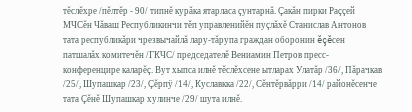тĕслĕхре /пĕлтĕр - 90/ типнĕ курăка ятарласа çунтарнă. Çакăн пирки Раççей МЧСĕн Чăваш Республикинчи тĕп управленийĕн пуçлăхĕ Станислав Антонов тата республикăри чрезвычайлă лару-тăрупа граждан оборонин ĕçĕсен патшалăх комитечĕн /ГКЧС/ председателĕ Вениамин Петров пресс-конференцире каларĕç. Вут хыпса илнĕ тĕслĕхсене ытларах Улатăр /36/, Пăрачкав /25/, Шупашкар /23/, Çĕрпÿ /14/, Куславкка /22/, Сĕнтĕрвăрри /14/ районĕсенче тата Çĕнĕ Шупашкар хулинче /29/ шута илнĕ.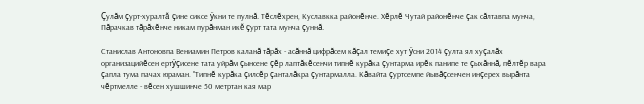Çулăм çурт-хуралтă çине сиксе ÿкни те пулнă. Тĕслĕхрен, Куславкка районĕнче. Хĕрлĕ Чутай районĕнче çак сăлтавпа мунча, Пăрачкав тăрăхĕнче никам пурăнман икĕ çурт тата мунча çуннă.

Станислав Антоновпа Вениамин Петров каланă тăрăх - асăннă цифрăсем кăçал темиçе хут ÿсни 2014 çулта ял хуçалăх организацийĕсен ертÿçисене тата уйрăм çынсене çĕр лаптăкĕсенчи типнĕ курăка çунтарма ирĕк панипе те çыхăннă, пĕлтĕр вара çапла тума пачах юраман. "Типнĕ курăка çилсĕр çанталăкра çунтармалла. Кăвайта çуртсемпе йывăçсенчен инçерех вырăнта чĕртмелле - вĕсен хушшинче 50 метртан кая мар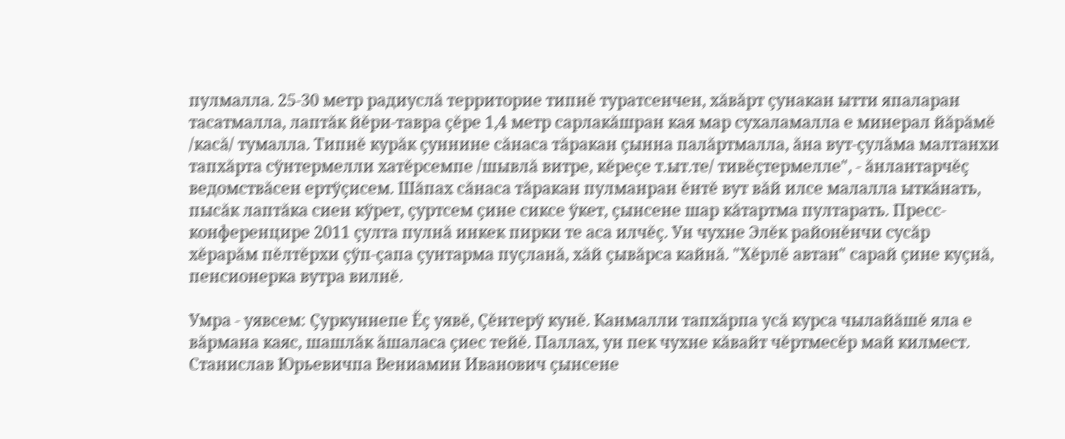пулмалла. 25-30 метр радиуслă территорие типнĕ туратсенчен, хăвăрт çунакан ытти япаларан тасатмалла, лаптăк йĕри-тавра çĕре 1,4 метр сарлакăшран кая мар сухаламалла е минерал йăрăмĕ /касă/ тумалла. Типнĕ курăк çуннине сăнаса тăракан çынна палăртмалла, ăна вут-çулăма малтанхи тапхăрта сÿнтермелли хатĕрсемпе /шывлă витре, кĕреçе т.ыт.те/ тивĕçтермелле", - ăнлантарчĕç ведомствăсен ертÿçисем. Шăпах сăнаса тăракан пулманран ĕнтĕ вут вăй илсе малалла ыткăнать, пысăк лаптăка сиен кÿрет, çуртсем çине сиксе ÿкет, çынсене шар кăтартма пултарать. Пресс-конференцире 2011 çулта пулнă инкек пирки те аса илчĕç. Ун чухне Элĕк районĕнчи сусăр хĕрарăм пĕлтĕрхи çÿп-çапа çунтарма пуçланă, хăй çывăрса кайнă. "Хĕрлĕ автан" сарай çине куçнă, пенсионерка вутра вилнĕ.

Умра - уявсем: Çуркуннепе Ĕç уявĕ, Çĕнтерÿ кунĕ. Канмалли тапхăрпа усă курса чылайăшĕ яла е вăрмана каяс, шашлăк ăшаласа çиес тейĕ. Паллах, ун пек чухне кăвайт чĕртмесĕр май килмест. Станислав Юрьевичпа Вениамин Иванович çынсене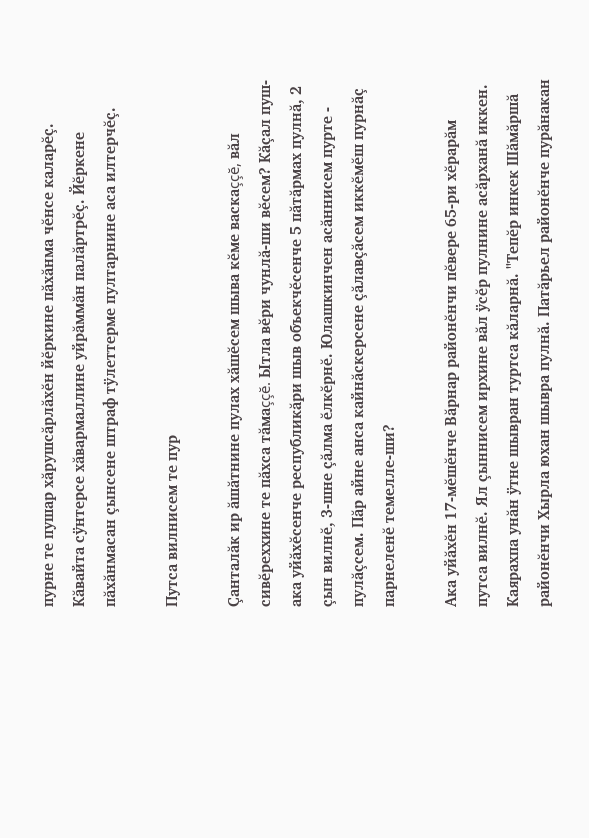пурне те пушар хăрушсăрлăхĕн йĕркине пăхăнма чĕнсе каларĕç. Кăвайта сÿнтерсе хăвармаллине уйрăммăн палăртрĕç. Йĕркене пăхăнмасан çынсене штраф тÿлеттерме пултарнине аса илтерчĕç.

Путса вилнисем те пур

Çанталăк ир ăшăтнине пулах хăшĕсем шыва кĕме васкаççĕ, вăл сивĕреххине те пăхса тăмаççĕ. Ытла вĕри чунлă-ши вĕсем? Кăçал пуш-ака уйăхĕсенче республикăри шыв объекчĕсенче 5 пăтăрмах пулнă, 2 çын вилнĕ, 3-шне çăлма ĕлкĕрнĕ. Юлашкинчен асăннисем пурте - пулăçсем. Пăр айне анса кайнăскерсене çăлавçăсем иккĕмĕш пурнăç парнеленĕ темелле-ши?

Ака уйăхĕн 17-мĕшĕнче Вăрнар районĕнчи пĕвере 65-ри хĕрарăм путса вилнĕ. Ял çыннисем ирхине вăл ÿсĕр пулнине асăрханă иккен. Каярахпа унăн ÿтне шывран туртса кăларнă. "Тепĕр инкек Шăмăршă районĕнчи Хырла юхан шывра пулнă. Патăрьел районĕнче пурăнакан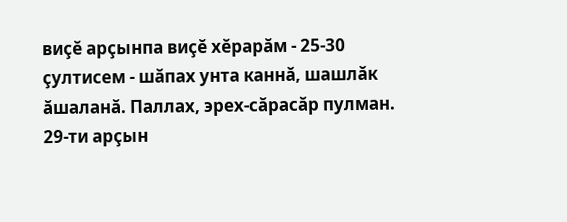виçĕ арçынпа виçĕ хĕрарăм - 25-30 çултисем - шăпах унта каннă, шашлăк ăшаланă. Паллах, эрех-сăрасăр пулман. 29-ти арçын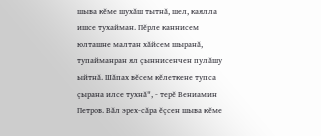шыва кĕме шухăш тытнă, шел, каялла ишсе тухайман. Пĕрле каннисем юлташне малтан хăйсем шыранă, тупайманран ял çыннисенчен пулăшу ыйтнă. Шăпах вĕсем кĕлеткене тупса çырана илсе тухнă", - терĕ Вениамин Петров. Вăл эрех-сăра ĕçсен шыва кĕме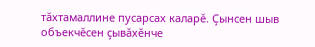тăхтамаллине пусарсах каларĕ. Çынсен шыв объекчĕсен çывăхĕнче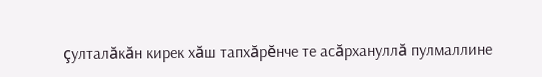çулталăкăн кирек хăш тапхăрĕнче те асăрхануллă пулмаллине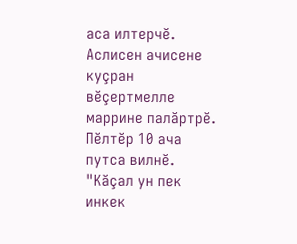аса илтерчĕ. Аслисен ачисене куçран вĕçертмелле маррине палăртрĕ. Пĕлтĕр 10 ача путса вилнĕ. "Кăçал ун пек инкек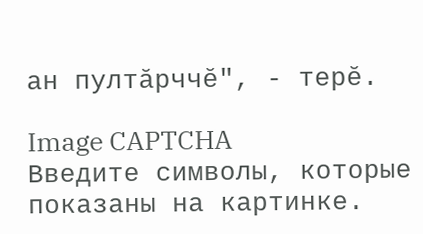ан пултăрччĕ", - терĕ.

Image CAPTCHA
Введите символы, которые показаны на картинке.